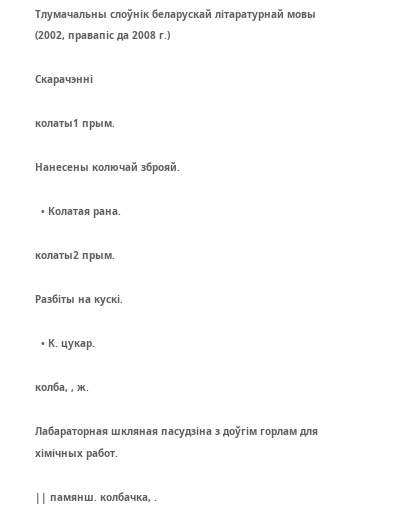Тлумачальны слоўнік беларускай літаратурнай мовы (2002, правапіс да 2008 г.)

Скарачэнні

колаты1 прым.

Нанесены колючай зброяй.

  • Колатая рана.

колаты2 прым.

Разбіты на кускі.

  • К. цукар.

колба, , ж.

Лабараторная шкляная пасудзіна з доўгім горлам для хімічных работ.

|| памянш. колбачка, .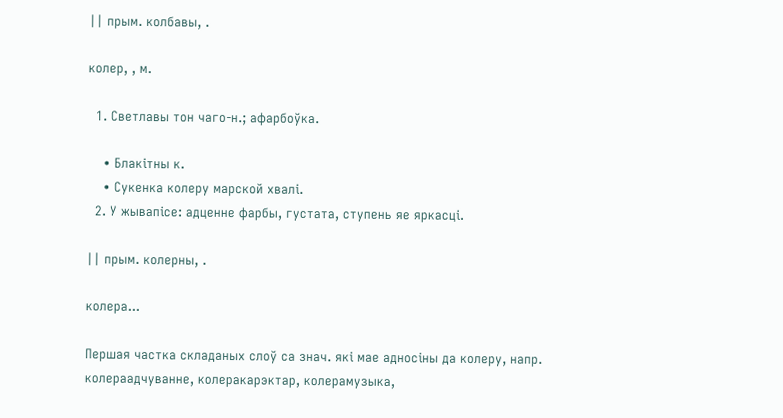|| прым. колбавы, .

колер, , м.

  1. Светлавы тон чаго-н.; афарбоўка.

    • Блакітны к.
    • Сукенка колеру марской хвалі.
  2. У жывапісе: адценне фарбы, густата, ступень яе яркасці.

|| прым. колерны, .

колера...

Першая частка складаных слоў са знач. які мае адносіны да колеру, напр. колераадчуванне, колеракарэктар, колерамузыка,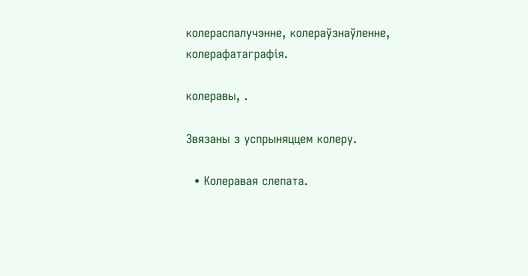колераспалучэнне, колераўзнаўленне, колерафатаграфія.

колеравы, .

Звязаны з успрыняццем колеру.

  • Колеравая слепата.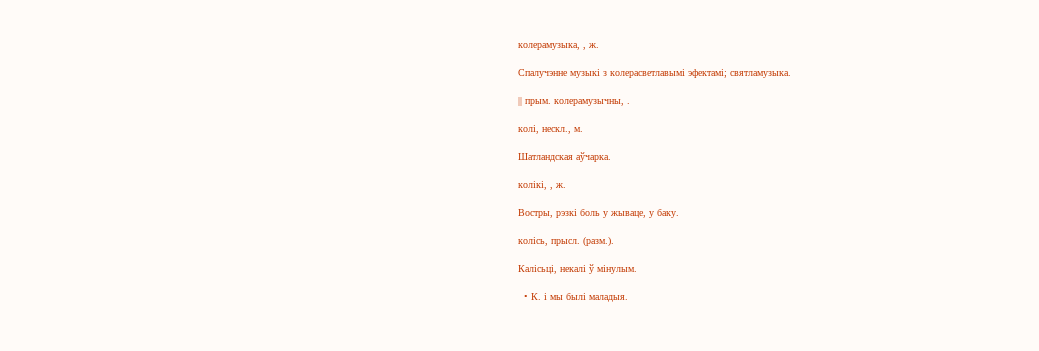колерамузыка, , ж.

Спалучэнне музыкі з колерасветлавымі эфектамі; святламузыка.

|| прым. колерамузычны, .

колі, нескл., м.

Шатландская аўчарка.

колікі, , ж.

Востры, рэзкі боль у жываце, у баку.

колісь, прысл. (разм.).

Калісьці, некалі ў мінулым.

  • К. і мы былі маладыя.